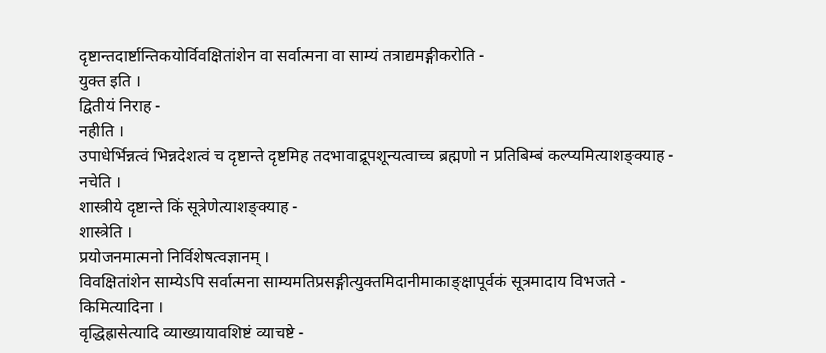दृष्टान्तदार्ष्टान्तिकयोर्विवक्षितांशेन वा सर्वात्मना वा साम्यं तत्राद्यमङ्गीकरोति -
युक्त इति ।
द्वितीयं निराह -
नहीति ।
उपाधेर्भिन्नत्वं भिन्नदेशत्वं च दृष्टान्ते दृष्टमिह तदभावाद्रूपशून्यत्वाच्च ब्रह्मणो न प्रतिबिम्बं कल्प्यमित्याशङ्क्याह -
नचेति ।
शास्त्रीये दृष्टान्ते किं सूत्रेणेत्याशङ्क्याह -
शास्त्रेति ।
प्रयोजनमात्मनो निर्विशेषत्वज्ञानम् ।
विवक्षितांशेन साम्येऽपि सर्वात्मना साम्यमतिप्रसङ्गीत्युक्तमिदानीमाकाङ्क्षापूर्वकं सूत्रमादाय विभजते -
किमित्यादिना ।
वृद्धिह्रासेत्यादि व्याख्यायावशिष्टं व्याचष्टे -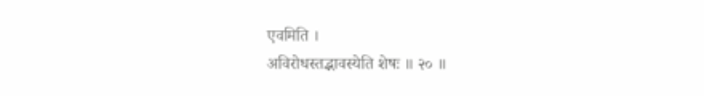एवमिति ।
अविरोधस्तद्भावस्येति शेषः ॥ २० ॥